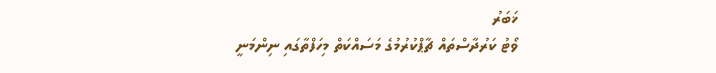ޚަބަރު
ވޯޓު ކަރުދާސްތައް ޗާޕްކުރުމުގެ މަސައްކަތް މިހަފްތާގައި ނިންމަނީ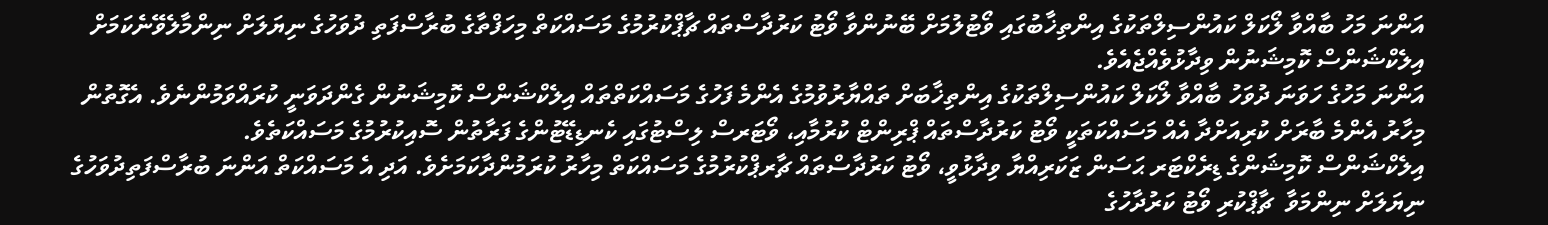އަންނަ މަހު ބާއްވާ ލޯކަލް ކައުންސިލްތަކުގެ އިންތިޚާބުގައި ވޯޓުލުމަށް ބޭނުންވާ ވޯޓު ކަރުދާސްތައް ޗާޕްކުރުމުގެ މަސައްކަތް މިހަފްތާގެ ބުރާސްފަތި ދުވަހުގެ ނިޔަލަށް ނިންމާލެވޭނެކަމަށް އިލެކްޝަންސް ކޮމިޝަނުން ވިދާޅުވެއްޖެއެވެ.
އަންނަ މަހުގެ ހަވަނަ ދުވަހު ބާއްވާ ލޯކަލް ކައުންސިލްތަކުގެ އިންތިޚާބަށް ތައްޔާރުވުމުގެ އެންމެ ފަހުގެ މަސައްކަތްތައް އިލެކްޝަންސް ކޮމިޝަނުން ގެންދަވަނީ ކުރައްވަމުންނެވެ. އެގޮތުން މިހާރު އެންމެ ބާރަށް ކުރިއަށްދާ އެއް މަސައްކަތަކީ ވޯޓު ކަރުދާސްތައް ޕްރިންޓް ކުރުމާއި، ވޯޓަރސް ލިސްޓުގައި ކެނޑިޑޭޓުންގެ ފަރާތުން ސޮއިކުރުމުގެ މަސައްކަތެވެ.
އިލެކްޝަންސް ކޮމިޝަންގެ ޑިރެކްޓަރ ޙަސަން ޒަކަރިއްޔާ ވިދާޅުވީ، ވޯޓު ކަރުދާސްތައް ޗާރޕްކުރުމުގެ މަސައްކަތް މިހާރު ކުރަމުންދާކަމަށެވެ. އަދި އެ މަސައްކަތް އަންނަ ބުރާސްފަތިދުވަހުގެ ނިޔަލަށް ނިންމަވާ  ޗާޕްކުރި ވޯޓު ކަރުދާހުގެ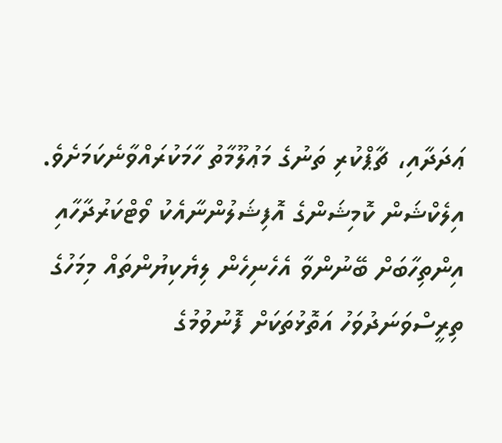ޢަދަދާއި، ޗާޕްކުރި ތަނުގެ މަޢުލޫމާތު ހާމަކުރައްވާނެކަމަށެވެ.
އިލެކްޝަން ކޮމިޝަންގެ އޮފިޝަލުންނާއެކު ވޯޓްކަރުދާހާއި އިންތިހާބަށް ބޭނުންވާ އެހެނިހެން ލިޔެކިޔުންތައް މިމަހުގެ ތިރީސްވަނަދުވަހު އަތޮޅުތަކަށް ފޮނުވުމުގެ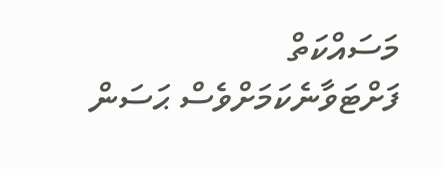މަސައްކަތް ފަށްޓަވާނެކަމަށްވެސް ޙަސަން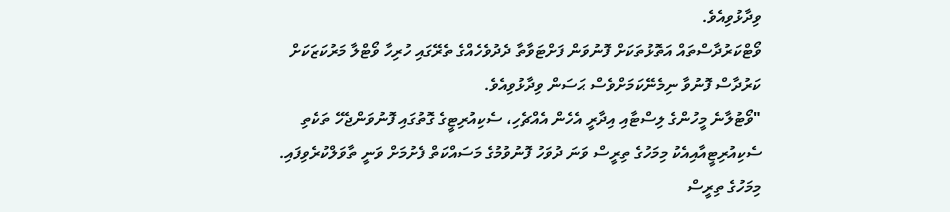ވިދާޅުވިއެވެ.
ވޯޓްކަރުދާސްތައް އަތޮޅުތަކަށް ފޮނުވަން ފަށްޓަވާތާ ދެދުވެހެއްގެ ތެރޭގައި ހުރިހާ ވޯޓްލާ މަރުކަޒަކަށް ކަރުދާސް ފޮނުވާ ނިމެނޭކަމަށްވެސް ޙަސަން ވިދާޅުވިއެވެ.
"ވޯޓުލާނެ މީހުންގެ ލިސްޓާއި އިދާރީ އެހެން އެއްޗެހި، ސެކިއުރިޓީގެ ގޮތުގައި ފޮނުވަންޖެހޭ ތަކެތި ސެކިއުރިޓީއާއިއެކު މިމަހުގެ ތިރީސް ވަނަ ދުވަހު ފޮނުވުމުގެ މަސައްކަތް ފެށުމަށް ވަނީ ތާވަލްކުރެވިފައި. މިމަހުގެ ތިރީސް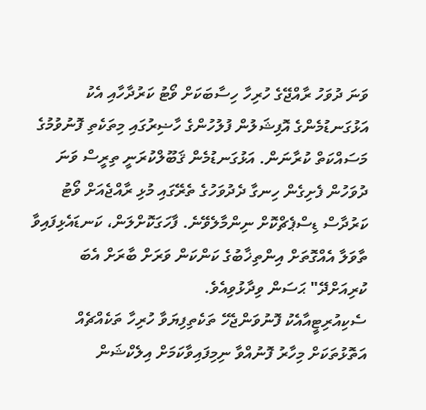ވަނަ ދުވަހު ރާއްޖޭގެ ހުރިހާ ހިސާބަކަށް ވޯޓު ކަރުދާހާއި އެކު އަޅުގަނޑުމެންގެ އޮފިޝަލުން ފުލުހުންގެ ހާޟިރުގައި މިތަކެތި ފޮނުވުމުގެ މަސައްކަތް ކުރާނަން. އަޅުގަނޑުމެން ޤަބޫލްކުރަނީ ތިރީސް ވަނަ ދުވަހުން ފެށިގެން ހިނގާ ދެދުވަހުގެ ތެރޭގައި މުޅި ރާއްޖެއަށް ވޯޓު ކަރުދާސް ޑިސްޕެޗްކޮށް ނިންމާލެވޭނެ. ފާހަގަކޮށްލަން، ކަނޑައެޅިފައިވާ ތާވަލާ އެއްގޮތަށް އިންތިޚާބުގެ ކަންކަން ވަރަށް ބާރަށް އެބަ ކުރިއަށްދޭ" ޙަސަން ވިދާޅުވިއެވެ.
ސެކިއުރިޓީއާއެކު ފޮނުވަންޖެހޭ ތަކެތިފިޔަވާ ހުރިހާ ތަކެއްޗެއް އަތޮޅުތަކަށް މިހާރު ފޮނުއްވާ ނިމިފައިވާކަމަށް އިލެކްޝަން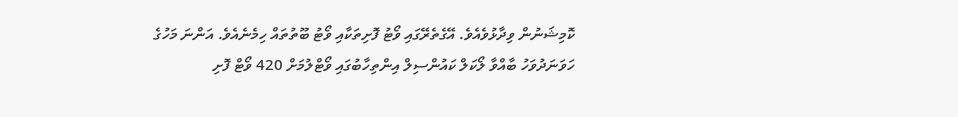ކޮމިޝަނުން ވިދާޅުވެއެވެ. އޭގެތެރޭގައި ވޯޓު ފޮށިތަކާއި ވޯޓު ބޫތުތައް ހިމެނެއެވެ. އަންނަ މަހުގެ ހަވަނަދުވަހު ބާއްވާ ލޯކަލް ކައުންސިލް އިންތިހާބުގައި ވޯޓްލުމަށް 420 ވޯޓް ފޮށި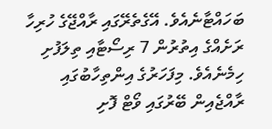ބަހައްޓާނެއެވެ. އޭގެތެރޭގައި ރާއްޖޭގެ ހުރިހާ ރަށެއްގެ އިތުރުން 7 ރިސޯޓާއި ތިލަފުށި ހިމެނެއެވެ. މިފަހަރުގެ އިންތިހާބުގައި ރާއްޖެއިން ބޭރުގައި ވޯޓް ފޮށި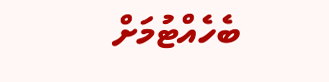ބެހެއްޓުމަށް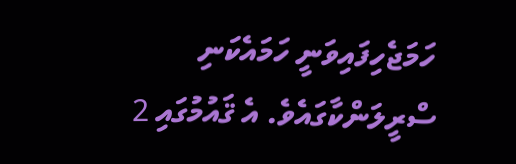ހަމަޖެހިފައިވަނީ ހަމައެކަނި ސްރީލަންކާގައެވެ. އެ ޤައުމުގައި 2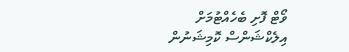ވޯޓް ފޮށި ބެހެއްޓުމަށް އިލެކްޝަންސް ކޮމިޝަނުން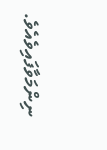ނިންމަވާފައިވެއެވެ.